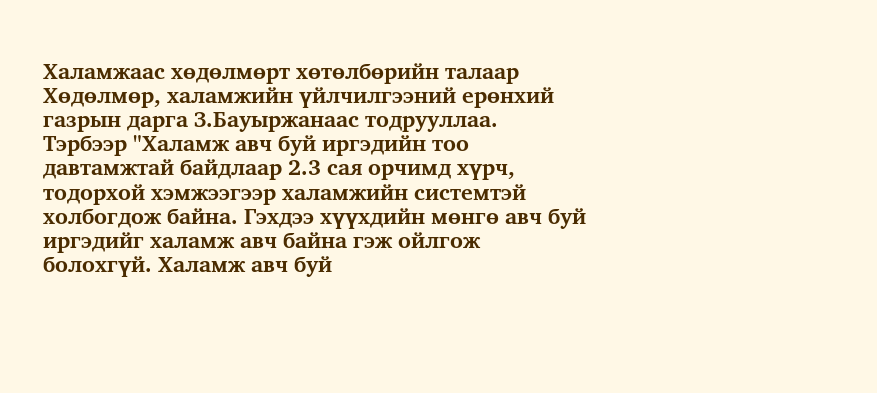Халамжаас хөдөлмөрт хөтөлбөрийн талаар Хөдөлмөр, халамжийн үйлчилгээний ерөнхий газрын дарга З.Бауыржанаас тодрууллаа.
Тэрбээр "Халамж авч буй иргэдийн тоо давтамжтай байдлаар 2.3 сая орчимд хүрч, тодорхой хэмжээгээр халамжийн системтэй холбогдож байна. Гэхдээ хүүхдийн мөнгө авч буй иргэдийг халамж авч байна гэж ойлгож болохгүй. Халамж авч буй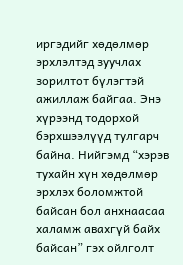иргэдийг хөдөлмөр эрхлэлтэд зуучлах зорилтот бүлэгтэй ажиллаж байгаа. Энэ хүрээнд тодорхой бэрхшээлүүд тулгарч байна. Нийгэмд “хэрэв тухайн хүн хөдөлмөр эрхлэх боломжтой байсан бол анхнаасаа халамж авахгүй байх байсан” гэх ойлголт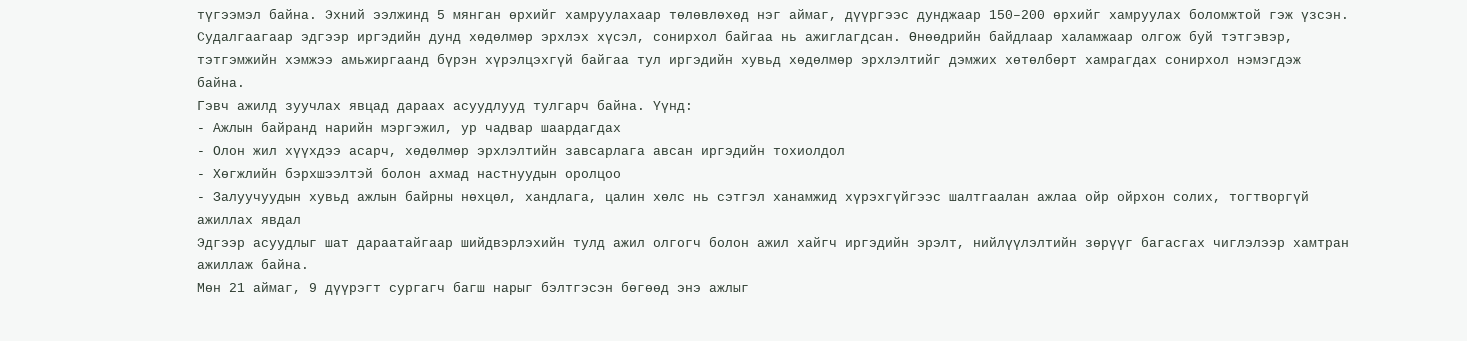түгээмэл байна. Эхний ээлжинд 5 мянган өрхийг хамруулахаар төлөвлөхөд нэг аймаг, дүүргээс дунджаар 150–200 өрхийг хамруулах боломжтой гэж үзсэн. Судалгаагаар эдгээр иргэдийн дунд хөдөлмөр эрхлэх хүсэл, сонирхол байгаа нь ажиглагдсан. Өнөөдрийн байдлаар халамжаар олгож буй тэтгэвэр, тэтгэмжийн хэмжээ амьжиргаанд бүрэн хүрэлцэхгүй байгаа тул иргэдийн хувьд хөдөлмөр эрхлэлтийг дэмжих хөтөлбөрт хамрагдах сонирхол нэмэгдэж байна.
Гэвч ажилд зуучлах явцад дараах асуудлууд тулгарч байна. Үүнд:
- Ажлын байранд нарийн мэргэжил, ур чадвар шаардагдах
- Олон жил хүүхдээ асарч, хөдөлмөр эрхлэлтийн завсарлага авсан иргэдийн тохиолдол
- Хөгжлийн бэрхшээлтэй болон ахмад настнуудын оролцоо
- Залуучуудын хувьд ажлын байрны нөхцөл, хандлага, цалин хөлс нь сэтгэл ханамжид хүрэхгүйгээс шалтгаалан ажлаа ойр ойрхон солих, тогтворгүй ажиллах явдал
Эдгээр асуудлыг шат дараатайгаар шийдвэрлэхийн тулд ажил олгогч болон ажил хайгч иргэдийн эрэлт, нийлүүлэлтийн зөрүүг багасгах чиглэлээр хамтран ажиллаж байна.
Мөн 21 аймаг, 9 дүүрэгт сургагч багш нарыг бэлтгэсэн бөгөөд энэ ажлыг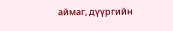аймаг, дүүргийн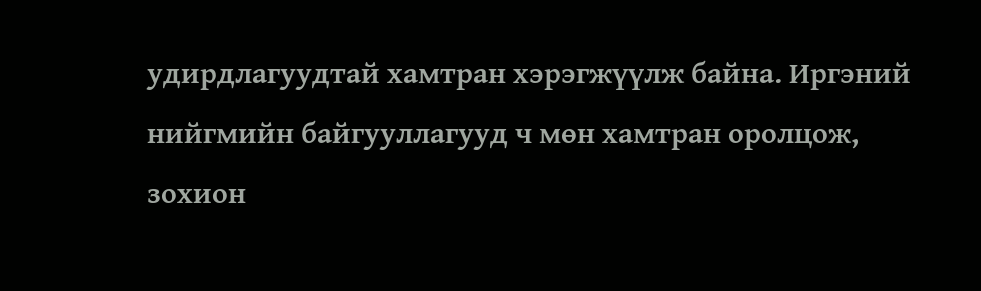удирдлагуудтай хамтран хэрэгжүүлж байна. Иргэний нийгмийн байгууллагууд ч мөн хамтран оролцож, зохион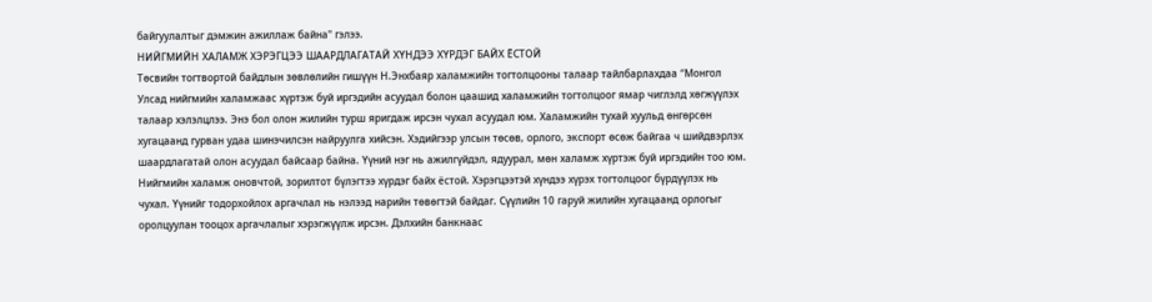байгуулалтыг дэмжин ажиллаж байна" гэлээ.
НИЙГМИЙН ХАЛАМЖ ХЭРЭГЦЭЭ ШААРДЛАГАТАЙ ХҮНДЭЭ ХҮРДЭГ БАЙХ ЁСТОЙ
Төсвийн тогтвортой байдлын зөвлөлийн гишүүн Н.Энхбаяр халамжийн тогтолцооны талаар тайлбарлахдаа “Монгол Улсад нийгмийн халамжаас хүртэж буй иргэдийн асуудал болон цаашид халамжийн тогтолцоог ямар чиглэлд хөгжүүлэх талаар хэлэлцлээ. Энэ бол олон жилийн турш яригдаж ирсэн чухал асуудал юм. Халамжийн тухай хуульд өнгөрсөн хугацаанд гурван удаа шинэчилсэн найруулга хийсэн. Хэдийгээр улсын төсөв, орлого, экспорт өсөж байгаа ч шийдвэрлэх шаардлагатай олон асуудал байсаар байна. Үүний нэг нь ажилгүйдэл, ядуурал, мөн халамж хүртэж буй иргэдийн тоо юм.
Нийгмийн халамж оновчтой, зорилтот бүлэгтээ хүрдэг байх ёстой. Хэрэгцээтэй хүндээ хүрэх тогтолцоог бүрдүүлэх нь чухал. Үүнийг тодорхойлох аргачлал нь нэлээд нарийн төвөгтэй байдаг. Сүүлийн 10 гаруй жилийн хугацаанд орлогыг оролцуулан тооцох аргачлалыг хэрэгжүүлж ирсэн. Дэлхийн банкнаас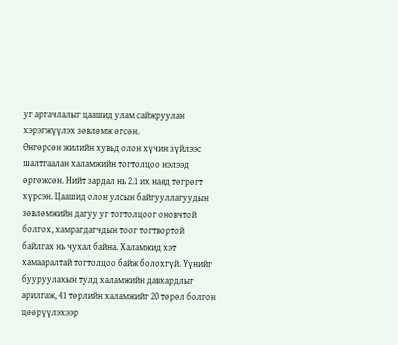уг аргачлалыг цаашид улам сайжруулан хэрэгжүүлэх зөвлөмж өгсөн.
Өнгөрсөн жилийн хувьд олон хүчин зүйлээс шалтгаалан халамжийн тогтолцоо нэлээд өргөжсөн. Нийт зардал нь 2.1 их наяд төгрөгт хүрсэн. Цаашид олон улсын байгууллагуудын зөвлөмжийн дагуу уг тогтолцоог оновчтой болгох, хамрагдагчдын тоог тогтвортой байлгах нь чухал байна. Халамжид хэт хамааралтай тогтолцоо байж болохгүй. Үүнийг бууруулахын тулд халамжийн давхардлыг арилгаж, 41 төрлийн халамжийг 20 төрөл болгон цөөрүүлэхээр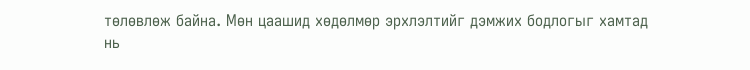төлөвлөж байна. Мөн цаашид хөдөлмөр эрхлэлтийг дэмжих бодлогыг хамтад нь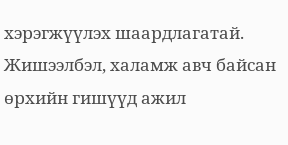хэрэгжүүлэх шаардлагатай. Жишээлбэл, халамж авч байсан өрхийн гишүүд ажил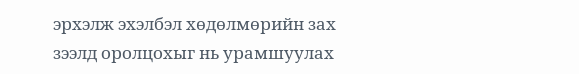эрхэлж эхэлбэл хөдөлмөрийн зах зээлд оролцохыг нь урамшуулах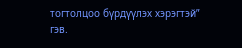тогтолцоо бүрдүүлэх хэрэгтэй” гэв.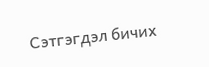Сэтгэгдэл бичих